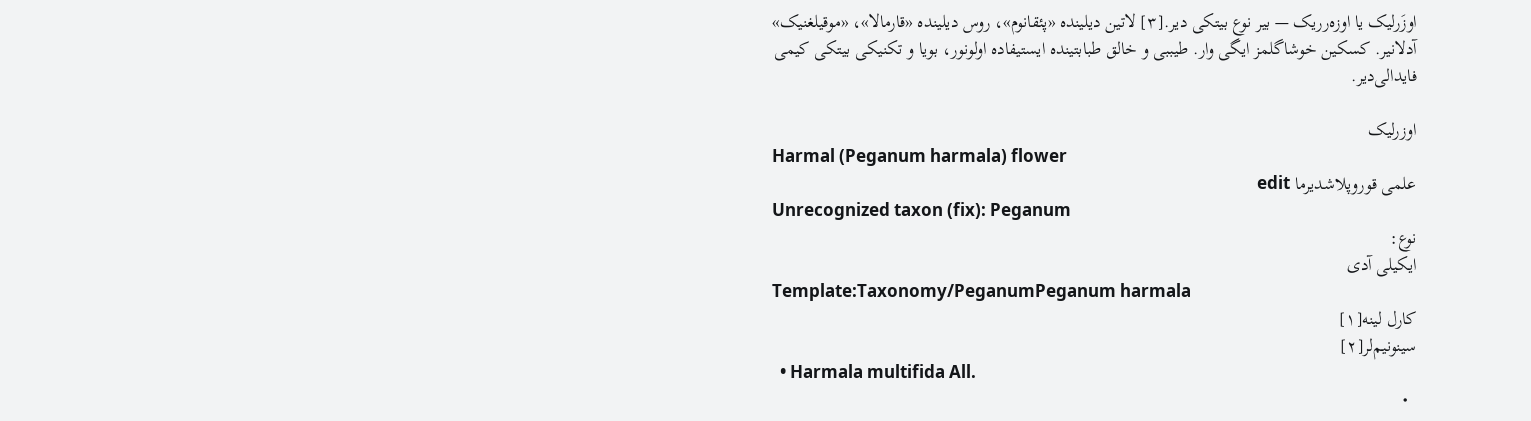اوزَرلیک یا اوزه‌رریک — بیر نوع بیتکی دیر.[۳] لاتین دیلینده «پئقانوم»، روس دیلینده «قارمالا»، «موقیلغنیک» آدلانیر. کسکین خوشاگلمز ایگی وار. طیببی و خالق طبابتینده ایستیفاده اولونور، بویا و تکنیکی بیتکی کیمی فایدالی‌دیر.

اوزرلیک
Harmal (Peganum harmala) flower
علمی قوروپلاشدیرما edit
Unrecognized taxon (fix): Peganum
نوع:
ایکیلی آدی
Template:Taxonomy/PeganumPeganum harmala
کارل لینه[۱]
سینونیم‌لر[۲]
  • Harmala multifida All.
  •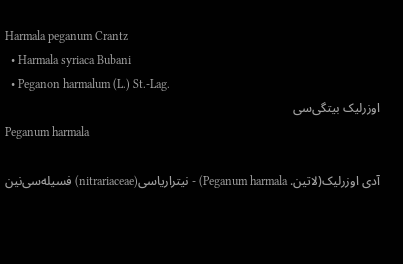Harmala peganum Crantz
  • Harmala syriaca Bubani
  • Peganon harmalum (L.) St.-Lag.
اوزرلیک بیتگی‌سی
Peganum harmala

آدی اوزرلیک(لاتین. Peganum harmala) - نیتراریاسی(nitrariaceae) فسیله‌سی‌نین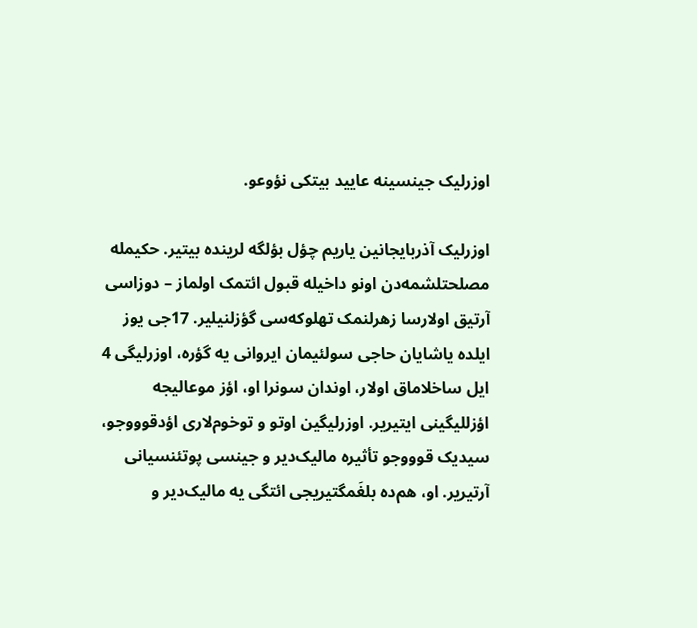اوزرلیک جینسینه عایید بیتکی نؤوعو.

اوزرلیک آذربایجانین یاریم چؤل بؤلگه لرینده بیتیر. حکیمله مصلحتلشمه‌دن اونو داخیله قبول ائتمک اولماز – دوزاسی آرتیق اولارسا زهرلنمک تهلوکه‌سی گؤزلنیلیر. 17جی یوز ایلده یاشایان حاجی سولئیمان ایروانی یه گؤره، اوزرلیگی 4 ایل ساخلاماق اولار، اوندان سونرا او، اؤز موعالیجه اؤزللیگینی ایتیریر. اوزرلیگین اوتو و توخوم‌لاری اؤدقوووجو، سیدیک قوووجو تأثیره مالیک‌دیر و جینسی پوتئنسیانی آرتیریر. او، هم‌ده بلغَمگتیریجی ائتگی یه مالیک‌دیر و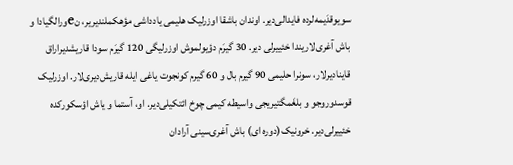سویوقدَیمه‌لرده فایدالی‌دیر. اوندان باشقا اوزرلیک هلیمی یادداشی مؤهکملندیریر، نеورالگیادا و باش آغری‌لاریندا خئییرلی دیر. 30 گیرَم دؤیولموش اوزرلیگی 120 گیرَم سودا قاریشدیراراق قاینادیرلار، سونرا حلیمی 90 گیرم بال و 60 گیرم کونجوت یاغی ایله قاریش‌دیری‌لار. اوزرلیک قوسدوروجو و بلغَمگتیریجی واسیطه کیمی چوخ ائتکیلی‌دیر. او، آستما و یاش اؤسکورکده خئییرلی‌دیر. خرونیک(دوره ای) باش آغری‌سینی آرادان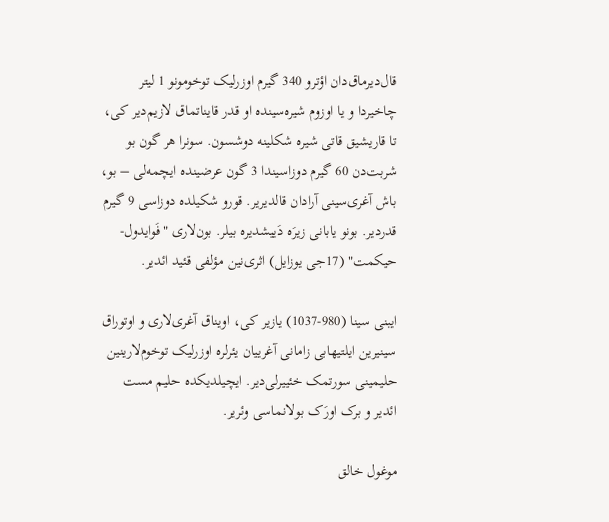قال‌دیرماق‌دان اؤترو 340 گیرم اوزرلیک توخومونو 1 لیتر چاخیردا و یا اوزوم شیره‌سینده او قدر قایناتماق لازیم‌دیر کی، تا قاریشیق قاتی شیره شکلینه دوشسون. سونرا هر گون بو شربت‌دن 60 گیرم دوزاسیندا 3 گون عرضینده ایچمه‌لی – بو، باش آغری‌سینی آرادان قالدیریر. قورو شکیلده دوزاسی 9 گیرم قدردیر. بونو یابانی زیرَه دَییشدیره بیلر. بون‌لاری "فَوایدول-حیکمت" (17جی یوزایل) اثری‌نین مؤلفی قئید ائدیر.

ایبنی سینا (980-1037) یازیر کی، اویناق آغری‌لاری و اوتوراق سینیرین ایلتیهابی زامانی آغرییان یئرلره اوزرلیک توخوم‌لارینین حلیمینی سورتمک خئییرلی‌دیر. ایچیلدیکده حلیم مست ائدیر و برک اورَک بولانماسی وئریر.

موغول خالق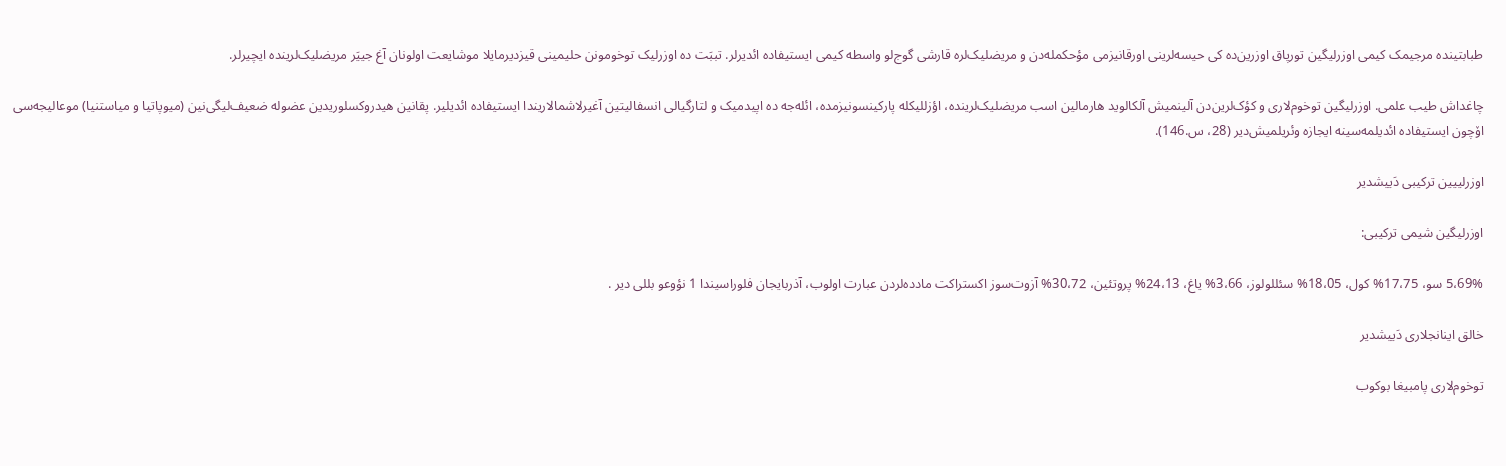طبابتینده مرجیمک کیمی اوزرلیگین تورپاق اوزرین‌ده کی حیسه‌لرینی اورقانیزمی مؤحکمله‌دن و مریضلیک‌لره قارشی گوج‌لو واسطه کیمی ایستیفاده ائدیرلر. تببَت ده اوزرلیک توخومونن حلیمینی قیزدیرمایلا موشایعت اولونان آغ جییَر مریضلیک‌لرینده ایچیرلر.

چاغداش طیب علمی. اوزرلیگین توخوم‌لاری و کؤک‌لرین‌دن آلینمیش آلکالوید هارمالین اسب مریضلیک‌لرینده، اؤزللیکله پارکینسونیزمده، ائله‌جه ده اپیدمیک و لتارگیالی انسفالیتین آغیرلاشمالاریندا ایستیفاده ائدیلیر. پقانین هیدروکسلوریدین عضوله ضعیف‌لیگی‌نین (میوپاتیا و میاستنیا) موعالیجه‌سی اۆچون ایستیفاده ائدیلمه‌سینه ایجازه وئریلمیش‌دیر (28، س.146).

اوزرلیيین ترکیبی دَییشدیر

اوزرلیگین شیمی ترکیبی:

5،69% سو، 17،75% کول، 18،05% سئللولوز، 3،66% یاغ، 24،13% پروتئین، 30،72% آزوت‌سوز اکستراکت مادده‌لردن عبارت اولوب، آذربایجان فلوراسیندا 1 نؤوعو بللی دیر .

خالق اینانجلاری دَییشدیر

توخوم‌لاری پامبیغا بوکوب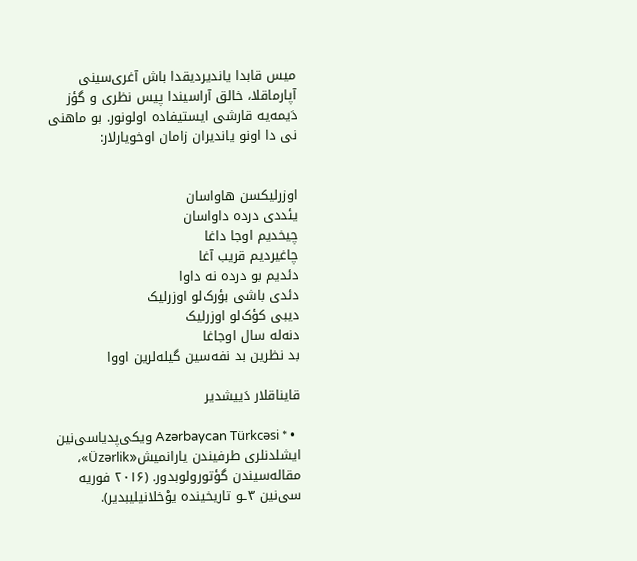میس قابدا یاندیردیقدا باش آغری‌سینی آپارماقلا، خالق آراسیندا پیس نظری و گؤز دَیمه‌یه قارشی ایستیفاده اولونور. بو ماهنی نی دا اونو یاندیران زامان اوخویارلار:


اوزرلیکسن هاواسان
یئددی درده داواسان
چیخدیم اوجا داغا
چاغیردیم قریب آغا
دئدیم بو درده نه داوا
دئدی باشی بؤرک‌لو اوزرلیک
دیبی کؤک‌لو اوزرلیک
دنه‌له سال اوجاغا
بد نظرین بد نفه‌سین گیله‌لرین اووا

قایناقلار دَییشدیر

  • * Azərbaycan Türkcəsi ویکی‌پدیاسی‌نین ایشلدنلری طرفیندن یارانمیش«Üzərlik»، مقاله‌سیندن گؤتورولوبدور. (۲۰۱۶ فوریه سی‌نین ۳ـو تاریخینده یوْخلانیلیبدیر).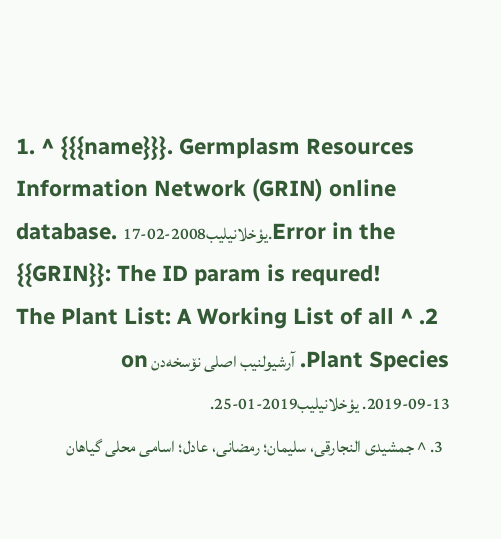1. ^ {{{name}}}. Germplasm Resources Information Network (GRIN) online database. یوْخلانیلیب2008-02-17.Error in the {{GRIN}}: The ID param is requred!
  2. ^ The Plant List: A Working List of all Plant Species. آرشیولنیب اصلی نۆسخه‌دن on 2019-09-13. یوْخلانیلیب2019-01-25.
  3. ^ جمشیدی‌ النجارقی، سلیمان؛ رمضانی، عادل؛ اسامی محلی گیاهان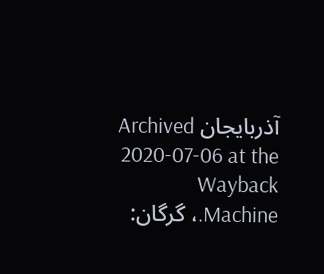آذربایجان Archived 2020-07-06 at the Wayback Machine.، گرگان: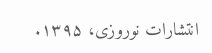انتشارات نوروزی، ۱۳۹۵.